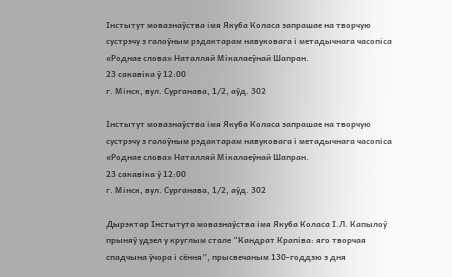Інстытут мовазнаўства імя Якуба Коласа запрашае на творчую сустрэчу з галоўным рэдактарам навуковага і метадычнага часопіса «Роднае слова» Наталляй Мікалаеўнай Шапран.
23 сакавіка ў 12:00
г. Мінск, вул. Сурганава, 1/2, аўд. 302

Інстытут мовазнаўства імя Якуба Коласа запрашае на творчую сустрэчу з галоўным рэдактарам навуковага і метадычнага часопіса «Роднае слова» Наталляй Мікалаеўнай Шапран.
23 сакавіка ў 12:00
г. Мінск, вул. Сурганава, 1/2, аўд. 302

Дырэктар Інстытута мовазнаўства імя Якуба Коласа І.Л. Капылоў прыняў удзел у круглым стале “Кандрат Крапіва: яго творчая спадчына ўчора і сёння”, прысвечаным 130-годдзю з дня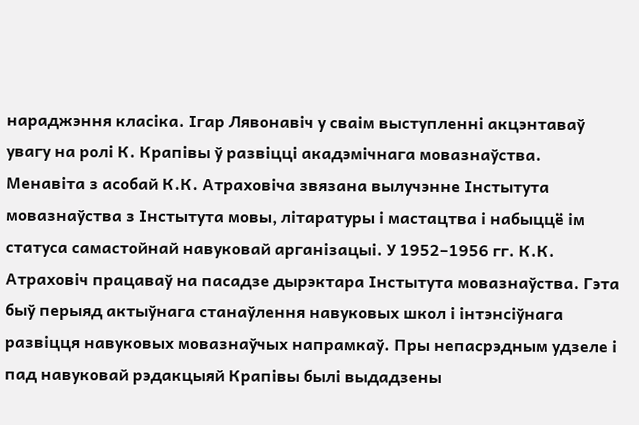нараджэння класіка. Ігар Лявонавіч у сваім выступленні акцэнтаваў увагу на ролі К. Крапівы ў развіцці акадэмічнага мовазнаўства. Менавіта з асобай К.К. Атраховіча звязана вылучэнне Інстытута мовазнаўства з Інстытута мовы, літаратуры і мастацтва і набыццё ім статуса самастойнай навуковай арганізацыі. У 1952–1956 гг. К.К. Атраховіч працаваў на пасадзе дырэктара Інстытута мовазнаўства. Гэта быў перыяд актыўнага станаўлення навуковых школ і інтэнсіўнага развіцця навуковых мовазнаўчых напрамкаў. Пры непасрэдным удзеле і пад навуковай рэдакцыяй Крапівы былі выдадзены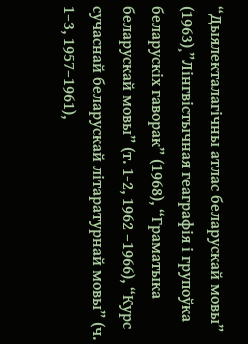“Дыялекталагічны атлас беларускай мовы” (1963)¸”Лінгвістычная геаграфія і групоўка беларускіх гаворак” (1968), “Граматыка беларускай мовы” (т. 1-2, 1962 –1966), “Курс сучаснай беларускай літаратурнай мовы” (ч. 1–3, 1957–1961),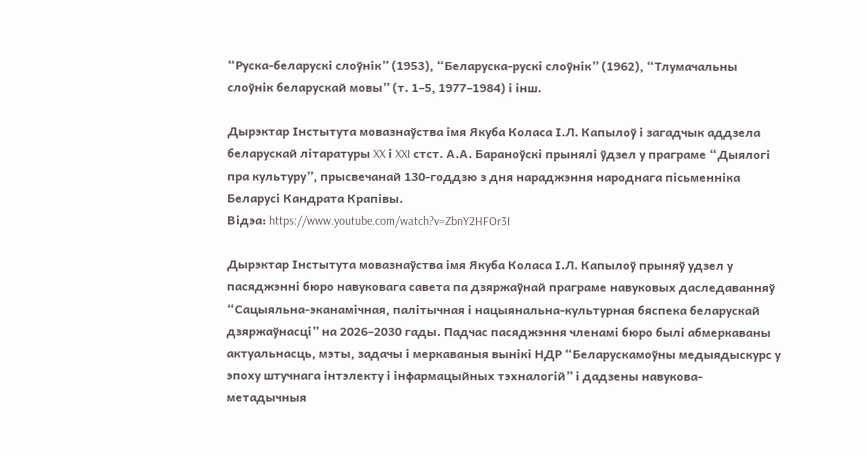“Руска-беларускі слоўнік” (1953), “Беларуска-рускі слоўнік” (1962), “Тлумачальны слоўнік беларускай мовы” (т. 1–5, 1977–1984) і інш.

Дырэктар Інстытута мовазнаўства імя Якуба Коласа І.Л. Капылоў і загадчык аддзела беларускай літаратуры XX і XXI стст. А.А. Бараноўскі прынялі ўдзел у праграме “Дыялогі пра культуру”, прысвечанай 130-годдзю з дня нараджэння народнага пісьменніка Беларусі Кандрата Крапівы.
Відэа: https://www.youtube.com/watch?v=ZbnY2HFOr3I

Дырэктар Інстытута мовазнаўства імя Якуба Коласа І.Л. Капылоў прыняў удзел у пасяджэнні бюро навуковага савета па дзяржаўнай праграме навуковых даследаванняў “Сацыяльна-эканамічная, палітычная і нацыянальна-культурная бяспека беларускай дзяржаўнасці” на 2026–2030 гады. Падчас пасяджэння членамі бюро былі абмеркаваны актуальнасць, мэты, задачы і меркаваныя вынікі НДР “Беларускамоўны медыядыскурс у эпоху штучнага інтэлекту і інфармацыйных тэхналогій” і дадзены навукова-метадычныя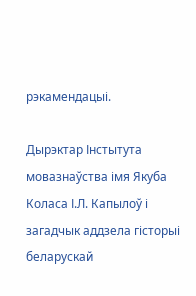рэкамендацыі.

Дырэктар Інстытута мовазнаўства імя Якуба Коласа І.Л. Капылоў і загадчык аддзела гісторыі беларускай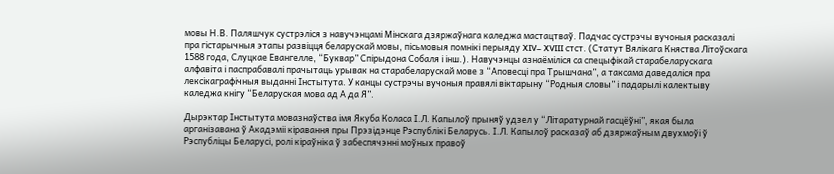мовы Н.В. Паляшчук сустрэліся з навучэнцамі Мінскага дзяржаўнага каледжа мастацтваў. Падчас сустрэчы вучоныя расказалі пра гістарычныя этапы развіцця беларускай мовы, пісьмовыя помнікі перыяду XIV– XVIII стст. (Статут Вялікага Княства Літоўскага 1588 года, Слуцкае Евангелле, “Буквар” Спірыдона Собаля і інш.). Навучэнцы азнаёміліся са спецыфікай старабеларускага алфавіта і паспрабавалі прачытаць урывак на старабеларускай мове з “Аповесці пра Трышчана”, а таксама даведаліся пра лексікаграфічныя выданні Інстытута. У канцы сустрэчы вучоныя правялі віктарыну “Родныя словы” і падарылі калектыву каледжа кнігу “Беларуская мова ад А да Я”.

Дырэктар Інстытута мовазнаўства імя Якуба Коласа І.Л. Капылоў прыняў удзел у “Літаратурнай гасцёўні”, якая была арганізавана ў Акадэміі кіравання пры Прэзідэнце Рэспублікі Беларусь. І.Л. Капылоў расказаў аб дзяржаўным двухмоўі ў Рэспубліцы Беларусі, ролі кіраўніка ў забеспячэнні моўных правоў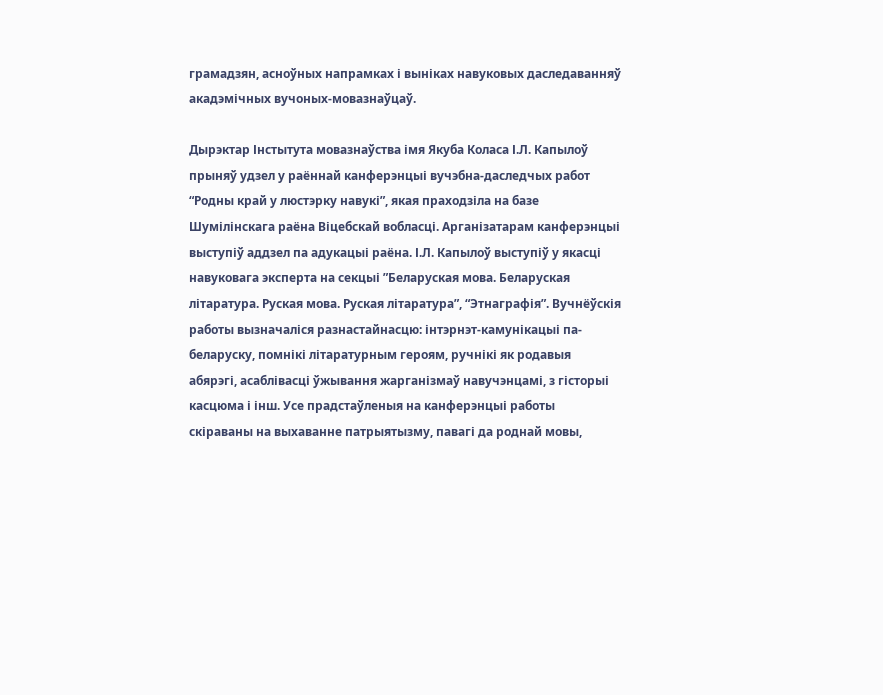грамадзян, асноўных напрамках і выніках навуковых даследаванняў акадэмічных вучоных-мовазнаўцаў.

Дырэктар Інстытута мовазнаўства імя Якуба Коласа І.Л. Капылоў прыняў удзел у раённай канферэнцыі вучэбна-даследчых работ “Родны край у люстэрку навукі”, якая праходзіла на базе Шумілінскага раёна Віцебскай вобласці. Арганізатарам канферэнцыі выступіў аддзел па адукацыі раёна. І.Л. Капылоў выступіў у якасці навуковага эксперта на секцыі ”Беларуская мова. Беларуская літаратура. Руская мова. Руская літаратура”, “Этнаграфія”. Вучнёўскія работы вызначаліся разнастайнасцю: інтэрнэт-камунікацыі па-беларуску, помнікі літаратурным героям, ручнікі як родавыя абярэгі, асаблівасці ўжывання жарганізмаў навучэнцамі, з гісторыі касцюма і інш. Усе прадстаўленыя на канферэнцыі работы скіраваны на выхаванне патрыятызму, павагі да роднай мовы,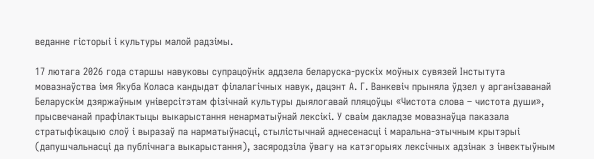веданне гісторыі і культуры малой радзімы.

17 лютага 2026 года старшы навуковы супрацоўнік аддзела беларуска-рускіх моўных сувязей Інстытута мовазнаўства імя Якуба Коласа кандыдат філалагічных навук, дацэнт А. Г. Ванкевіч прыняла ўдзел у арганізаванай Беларускім дзяржаўным універсітэтам фізічнай культуры дыялогавай пляцоўцы «Чистота слова – чистота души», прысвечанай прафілактыцы выкарыстання ненарматыўнай лексікі. У сваім дакладзе мовазнаўца паказала стратыфікацыю слоў і выразаў па нарматыўнасці, стылістычнай аднесенасці і маральна-этычным крытэрыі (дапушчальнасці да публічнага выкарыстання), засяродзіла ўвагу на катэгорыях лексічных адзінак з інвектыўным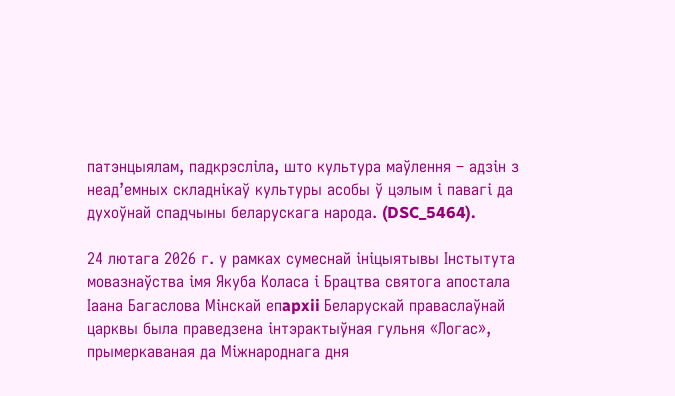патэнцыялам, падкрэсліла, што культура маўлення – адзін з неад’емных складнікаў культуры асобы ў цэлым і павагі да духоўнай спадчыны беларускага народа. (DSC_5464).

24 лютага 2026 г. у рамках сумеснай ініцыятывы Інстытута мовазнаўства імя Якуба Коласа і Брацтва святога апостала Іаана Багаслова Мінскай eпapxii Беларускай праваслаўнай царквы была праведзена інтэрактыўная гульня «Логас», прымеркаваная да Міжнароднага дня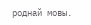роднай мовы.